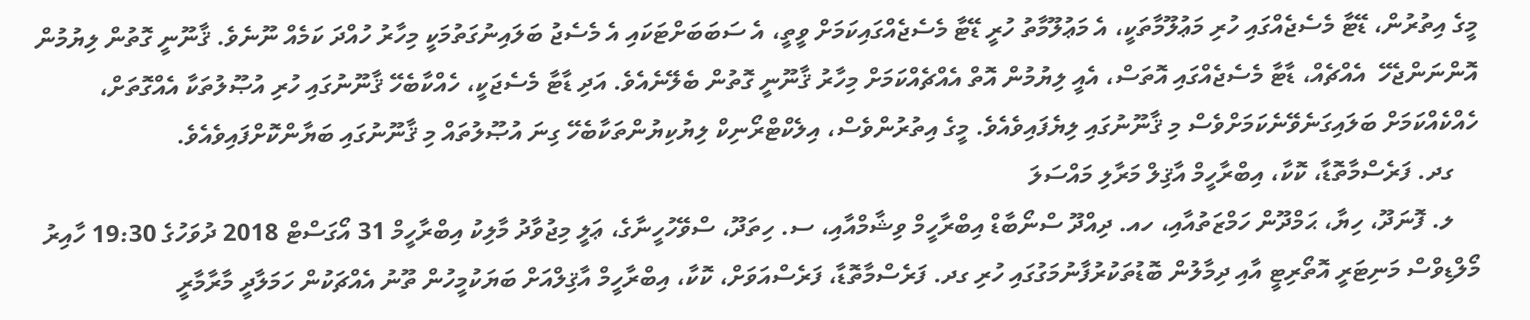މީގެ އިތުރުން، ޑޭޓާ މެސެޖެއްގައި ހުރި މަޢުލޫމާތަކީ، އެ މަޢުލޫމާތު ހުރީ ޑޭޓާ މެސެޖެއްގައިކަމަށް ވީތީ، އެ ސަބަބަށްޓަކައި އެ މެސެޖު ބަލައިނުގަތުމަކީ މިހާރު ހުއްދަ ކަމެއް ނޫނެވެ. ޤާނޫނީ ގޮތުން ލިޔުމުން އޮންނަންޖެހޭ  އެއްޗެއް، ޑާޓާ މެސެޖެއްގައި އޮތަސް، އެއީ ލިޔުމުން އޮތް އެއްޗެއްކަމަށް މިހާރު ޤާނޫނީ ގޮތުން ބެލޭނެއެވެ. އަދި ޑާޓާ މެސެޖަކީ، ހެއްކާބެހޭ ޤާނޫނުގައި ހުރި އުޞޫލުތަކާ އެއްގޮތަށް، ހެއްކެއްކަމަށް ބަލައިގަނެވޭނެކަމަށްވެސް މި ޤާނޫނުގައި ލިޔެފައިވެއެވެ. މީގެ އިތުރުންވެސް، އިލެކްޓްރޯނިކް ލިޔުކިޔުންތަކާބެހޭ ގިނަ އުޞޫލުތައް މި ޤާނޫނުގައި ބަޔާންކޮށްފައިވެއެވެ.
    ގދ. ފަރެސްމާތޮޑާ، ކޮކާ، އިބްރާހީމް އާޤިލް މަރާލި މައްސަލަ
    ލ. ފޮނަދޫ، ހިޔާ، ޙަމްދޫން ހަމްޒަތުއާއި، ހއ. ދިއްދޫ ސްނޯބާޑް އިބްރާހީމް ވިޝާމްއާއި، ސ. ހިތަދޫ، ސްވޭހުހީނާގެ، ޢަލީ މިޖުވާދު މާލިކު އިބްރާހީމް 31 އޯގަސްޓް 2018 ދުވަހުގެ 19:30 ހާއިރު މޯލްޑިވްސް މަނިޓަރީ އޮތޯރިޓީ އާއި ދިމާލުން ބޮޑުތަކުރުފާނުމަގުގައި ހުރި ގދ. ފަރެސްމާތޮޑާ، ފަރެސްއަވަށް، ކޮކާ، އިބްރާހީމް އާޤިލްއަށް ބަޔަކުމީހުން ތޫނު އެއްޗަކުން ހަމަލާދީ މާރާމާރީ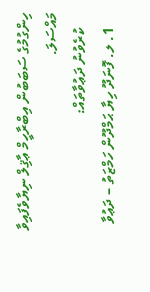ހިންގުމުގެ ސަބަބުން އިބްރާހީމް ޢާޤިލް ނިޔާވެފައިވާ މައްސަލަ.
    ކުރެވުނު ދަޢުވާތައް:
    1. ލ. ފޮނަދޫ ހިޔާ ޙަމްދޫން ހަމްޒަތު – ދަޢުވާ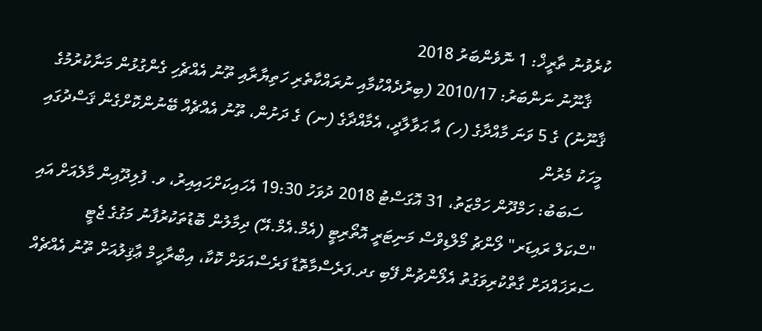ކުރެވުނު ތާރީޚް: 1 ނޮވެންބަރު 2018
    ޤާނޫނު ނަންބަރު: 2010/17 (ބިރުދެއްކުމާއި ނުރައްކާތެރި ހަތިޔާރާއި ތޫނު އެއްޗެހި ގެންގުޅުން މަނާކުރުމުގެ ޤާނޫނު) ގެ 5 ވަނަ މާއްދާގެ (ހ) އާ ޙަވާލާދީ، އެމާއްދާގެ (ނ) ގެ ދަށުން، ތޫނު އެއްޗެއް ބޭނުންކޮށްގެން ޤަސްދުގައި މީހަކު މެރުން
    ސަބަބު: ހަމްދޫން ހަމްޒަތު، 31 އޮގަސްޓު 2018 ދުވަހު 19:30 އެހައިކަށްހައިއިރު، ވ. ފުލިދޫއިން މާލެއަށް އައި "ސްކަލް ރައިޑަރ" ލޯންޗު މޯލްޑިވްސް މަނިޓަރީ އޮތޯރިޓީ (އެމް.އެމް.އޭ) ދިމާލުން ބޮޑުތަކުރުފާނު މަގުގެ ޖެޓީ ސަރަޚައްދަށް ގާތްކުރިވަގުތު އެލޯންޗުން ފޭބި ގދ.ފަރެސްމާތޮޑާ ފަރެސްއަވަށް ކޮކާ، އިބްރާހީމް ޢާޤިލުއަށް ތޫނު އެއްޗެއް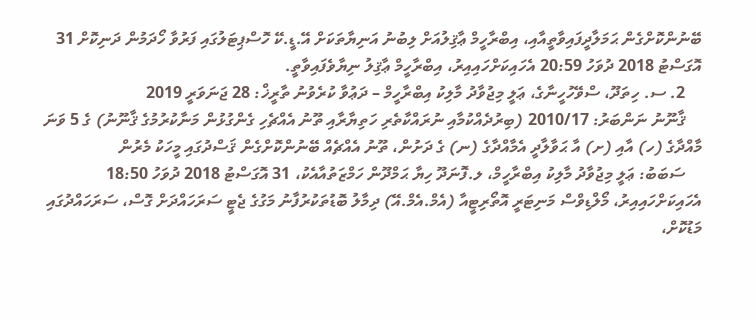ބޭނުންކޮށްގެން ޙަމަލާދީފައިވާތީއާއި، އިބްރާހީމް ޢާޤިލުއަށް ލިބުނު އަނިޔާތަކަށް އޭ.ޑީ.ކޭ ހޮސްޕިޓަލުގައި ފަރުވާ ހޯދަމުން ދަނިކޮށް 31 އޮގަސްޓު 2018 ދުވަހު 20:59 އެހައިކަށްހައިއިރު، އިބްރާހީމް ޢާޤިލު ނިޔާވެފައިވާތީ.
    2. ސ. ހިތަދޫ، ސްވޭހުހީނާގެ، ޢަލީ މިޖުވާދު މާލިކު އިބްރާހީމް – ދަޢުވާ ކުރެވުނު ތާރީޚް: 28 ޖަނަވަރީ 2019
    ޤާނޫނު ނަންބަރު: 2010/17 (ބިރުދެއްކުމާއި ނުރައްކާތެރި ހަތިޔާރާއި ތޫނު އެއްޗެހި ގެންގުޅުން މަނާކުރުމުގެ ޤާނޫނު) ގެ 5 ވަނަ މާއްދާގެ (ހ) އާއި (ށ) އާ ޙަވާލާދީ އެމާއްދާގެ (ނ) ގެ ދަށުން، ތޫނު އެއްޗެއް ބޭނުންކޮށްގެން ޤަސްދުގައި މީހަކު މެރުން
    ސަބަބު: ޢަލީ މިޖުވާދު މާލިކު އިބްރާހީމް، ލ.ފޮނަދޫ ހިޔާ ޙަމްދޫން ހަމްޒަތުއާއެކު، 31 އޮގަސްޓު 2018 ދުވަހު 18:50 އެހައިކަށްހައިއިރު، މޯލްޑިވްސް މަނިޓަރީ އޮތޯރިޓީއާ (އެމް.އެމް.އޭ) ދިމާލު ބޮޑުތަކުރުފާނު މަގުގެ ޖެޓީ ސަރަހައްދަށް ގޮސް، ސަރަހައްދުގައި މަޑުކޮށް،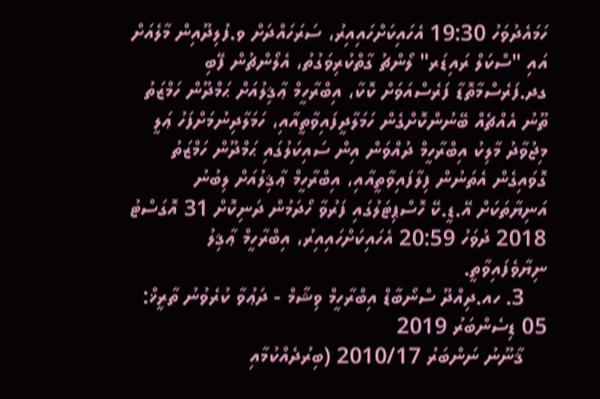ހަމައެދުވަހު 19:30 އެހައިކަށްހައިއިރު، ސަރަހައްދަށް ވ.ފުލިދޫއިން މާލެއަށް އައި "ސްކަލް ރައިޑަރ" ލޯންޗު ގާތްކުރިވަގުތު، އެލޯންޗުން ފޭބި ގދ.ފަރެސްމާތޮޑާ ފަރެސްއަވަށް ކޮކާ، އިބްރާހީމް ޢާޤިލުއަށް ޙަމްދޫން ހަމްޒަތު ތޫނު އެއްޗެއް ބޭނުންކޮށްގެން ހަމަލާދީފައިވާތީއާއި، ހަމަލާދިނުމަށްފަހު ޢަލީ މިޖުވާދު މާލިކު އިބްރާހީމް ދުއްވަން އިން ސައިކަލުގައި ޙަމްދޫން ހަމްޒަތު ގޮވައިގެން އެތަނުން ފިލާފައިވާތީއާއި، އިބްރާހީމް ޢާޤިލުއަށް ލިބުނު އަނިޔާތަކަށް އޭ.ޑީ.ކޭ ހޮސްޕިޓަލުގައި ފަރުވާ ހޯދަމުން ދަނިކޮށް 31 އޮގަސްޓު 2018 ދުވަހު 20:59 އެހައިކަށްހައިއިރު، އިބްރާހީމް ޢާޤިލު ނިޔާވެފައިވާތީ.
    3. ހއ.ދިއްދޫ ސްނޯބާޑް އިބްރާހީމް ވިޝާމް - ދަޢުވާ ކުރެވުނު ތާރީޚް: 05 ޑިސެންބަރު 2019
    ޤާނޫނު ނަންބަރު 2010/17 (ބިރުދެއްކުމާއި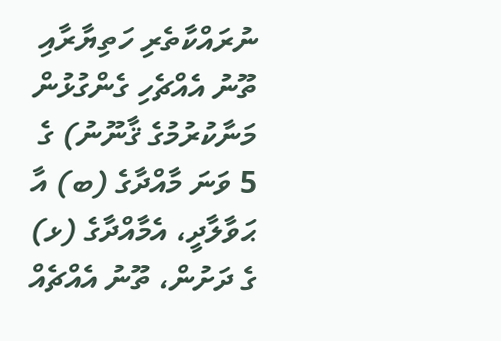ނުރައްކާތެރި ހަތިޔާރާއި ތޫނު އެއްޗެހި ގެންގުޅުން މަނާކުރުމުގެ ޤާނޫނު) ގެ 5 ވަނަ މާއްދާގެ (ބ) އާ ޙަވާލާދީ، އެމާއްދާގެ (ޅ) ގެ ދަށުން، ތޫނު އެއްޗެއް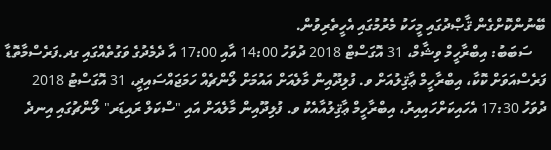ބޭނުންކޮށްގެން ޤާޞްދުގައި މީހަކު މެރުމުގައި އެހީތެރިވުން.
    ސަބަބު: އިބްރާހީމް ވިޝާމް، 31 އޮގަސްޓް 2018 ދުވަހު 14:00 އާއި 17:00 އާ ދެމެދުގެ ވަގުތެއްގައި ގދ.ފަރެސްމާތޮޑާ ފަރެސްއަވަށް ކޮކާ، އިބްރާހީމް ޢާޤިލުއަށް ވ. ފުލިދޫއިން މާލެއަށް އައުމަށް ލޯންޗެއް ހަމަޖައްސައިދީ، 31 އޮގަސްޓު 2018 ދުވަހު 17:30 އެހައިކަށްހައިއިރު، އިބްރާހީމް ޢާޤިލުއާއެކު ވ. ފުލިދޫއިން މާލެއަށް އައި "ސްކަލް ރައިޑަރ" ލޯންޗުގައި އިނދެ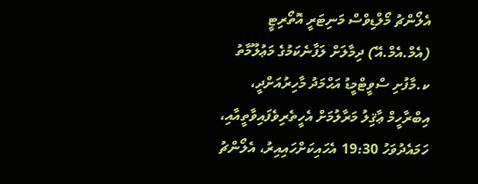އެލޯންޗު މޯލްޑިވްސް މަނިޓަރީ އޮތޯރިޓީ (އެމް.އެމް.އޭ) ދިމާލަށް ލަފާނެކަމުގެ މަޢުލޫމާތު ކ.މާފުށި ސްވީޓްމީޑު އަޙްމަދު މާހިރުއަށްދީ، އިބްރާހީމް ޢާޤިލު މަރާލުމަށް އެހީތެރިވެފައިވާތީއާއި، ހަމައެދުވަހު 19:30 އެހައިކަށްހައިއިރު، އެލޯންޗު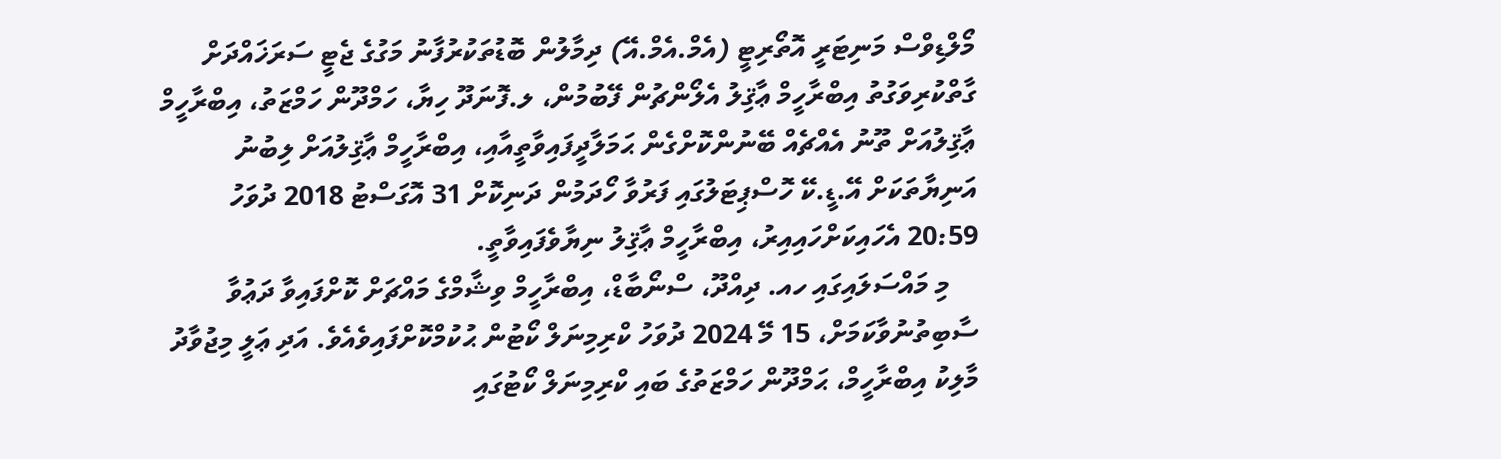މޯލްޑިވްސް މަނިޓަރީ އޮތޯރިޓީ (އެމް.އެމް.އޭ) ދިމާލުން ބޮޑުތަކުރުފާނު މަގުގެ ޖެޓީ ސަރަޚައްދަށް ގާތްކުރިވަގުތު އިބްރާހީމް ޢާޤިލު އެލޯންޗުން ފޭބުމުން، ލ.ފޮނަދޫ ހިޔާ، ހަމްދޫން ހަމްޒަތު، އިބްރާހީމް ޢާޤިލުއަށް ތޫނު އެއްޗެއް ބޭނުންކޮށްގެން ޙަމަލާދީފައިވާތީއާއި، އިބްރާހީމް ޢާޤިލުއަށް ލިބުނު އަނިޔާތަކަށް އޭ.ޑީ.ކޭ ހޮސްޕިޓަލުގައި ފަރުވާ ހޯދަމުން ދަނިކޮށް 31 އޮގަސްޓު 2018 ދުވަހު 20:59 އެހައިކަށްހައިއިރު، އިބްރާހީމް ޢާޤިލު ނިޔާވެފައިވާތީ.
    މި މައްސަލައިގައި ހއ. ދިއްދޫ، ސްނޯބާޑް، އިބްރާހީމް ވިޝާމްގެ މައްޗަށް ކޮށްފައިވާ ދަޢުވާ ސާބިތުނުވާކަމަށް، 15 މޭ 2024 ދުވަހު ކްރިމިނަލް ކޯޓުން ޙުކުމްކޮށްފައިވެއެވެ. އަދި ޢަލީ މިޖުވާދު މާލިކު އިބްރާހީމް، ޙަމްދޫން ހަމްޒަތުގެ ބައި ކްރިމިނަލް ކޯޓުގައި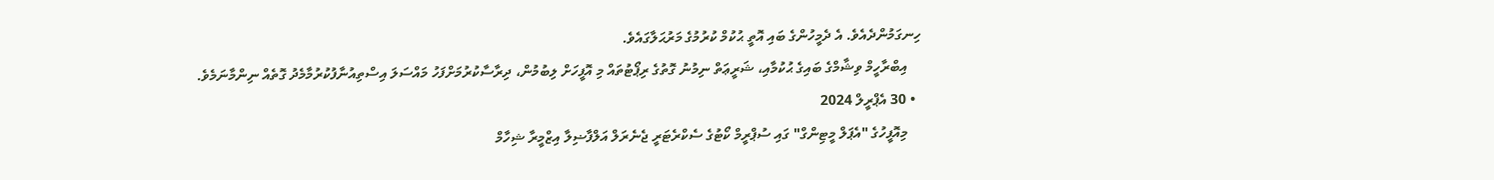ހިނގަމުންދެއެވެ. އެ ދެމީހުންގެ ބައި އޮތީ ޙުކުމް ކުރުމުގެ މަރުޙަލާގައެވެ.
    އިބްރާހީމް ވިޝާމްގެ ބައިގެ ޙުކުމާއި، ޝަރީޢަތް ނިމުނު ގޮތުގެ ރިޕޯޓުތައް މި އޮފީހަށް ލިބުމުން، ދިރާސާކުރުމަށްފަހު މައްސަލަ އިސްތިއުނާފުކުރުމާމެދު ގޮތެއް ނިންމާނަމެވެ.
  • 30 އެޕްރީލް 2024
    މިއޮފީހުގެ "އެޕަލް މީޓިންގް" ގައި ސުޕްރީމް ކޯޓުގެ ސެކްރެޓަރީ ޖެނެރަލް އަލްފާޟިލާ އިޒްމީރާ ޝިހާމް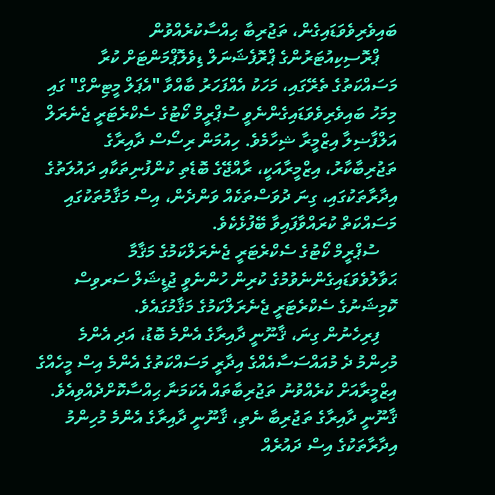ބައިވެރިވެވަޑައިގެން، ތަޖުރިބާ ޙިއްސާކުރެއްވުން
    ޕްރޮސިކިއުޓަރުންގެ ޕްރޮފެޝަނަލް ޑިވެލޮޕްމަންޓަށް ކުރާ މަސައްކަތުގެ ތެރޭގައި، މަހަކު އެއްފަހަރު ބާއްވާ "އެޕަލް މީޓިންގް" ގައި މިމަހު ބައިވެރިވެވަޑައިގެންނެވީ ސުޕްރީމް ކޯޓުގެ ސެކްރެޓަރީ ޖެނެރަލް އަލްފާޟިލާ އިޒްމީރާ ޝިހާމެވެ. ހިއުމަން ރިސޯސް ދާއިރާގެ ތަޖުރިބާކާރު، އިޒްމީރާއަކީ، ރާއްޖޭގެ ބޮޑެތި ކުންފުނިތަކާއި ދައުލަތުގެ އިދާރާތަކުގައި، ގިނަ ދުވަސްތަކެއް ވަންދެން، އިސް މަޤާމުތަކުގައި މަސައްކަތް ކުރައްވާފައިވާ ބޭފުޅެކެވެ.
    ސުޕްރީމް ކޯޓުގެ ސެކްރެޓަރީ ޖެނެރަލްކަމުގެ މަޤާމާ ޙަވާލުވެވަޑައިގެންނެވުމުގެ ކުރިން ހުންނެވީ ޖުޑީޝަލް ސަރވިސް ކޮމިޝަނުގެ ސެކްރެޓަރީ ޖެނެރަލްކަމުގެ މަޤާމުގައެވެ.
    ފިރިހެނުން ގިނަ، ޤާނޫނީ ދާއިރާގެ އެންމެ ބޮޑު، އަދި އެންމެ މުހިންމު ދެ މުއައްސަސާއެއްގެ އިދާރީ މަސައްކަތުގެ އެންމެ އިސް މީހެއްގެ އިޒްމީރާއަށް ކުރެއްވުނު ތަޖުރިބާތައް އެކަމަނާ ޙިއްސާކޮށްދެއްވިއެވެ. ޤާނޫނީ ދާއިރާގެ ތަޖުރިބާ ނެތި، ޤާނޫނީ ދާއިރާގެ އެންމެ މުހިންމު އިދާރާތަކުގެ އިސް ދައުރެއް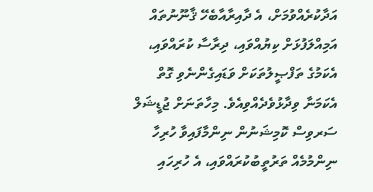އަދާކުރެއްވުމަށް، އެ ދާއިރާއާބެހޭ ޤާނޫނުތައް އަމިއްލަފުޅަށް ކިޔުއްވައި، ދިރާސާ ކުރައްވައި، އެކަމުގެ ތަފްޞީލުތަކަށް ވަޑައިގެންނެވި ގޮތް އެކަމަނާ ވިދާޅުވެދެއްވިއެވެ. މިހާތަނަށް ޖުޑީޝަލް ސަރވިސް ކޮމިޝަނުން ނިންމާފައިވާ ހުރިހާ ނިންމުމެއް ތަރުތީބުކުރައްވައި، އެ ހުރިހައި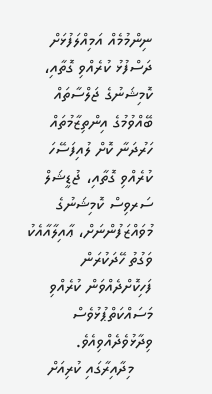ނިންމުމެއް އަމިއްލަފުޅަށް ދަސްފުޅު ކުރެއްވި ގޮތާއި، ކޮމިޝަނުގެ ޖަލްސާތައް ބޭއްވުމުގެ އިންތިޒާމުތައް ހަރުދަނާ ކޮށް ލުއިފަސޭހަ ކުރެއްވި ގޮތާއި، ޖުޑީޝަލް ސަރވިސް ކޮމިޝަނުގެ މުވައްޒަފުންނަށް، ޢާއިލާއާއެކު ވަގުތު ހޭދަކުރަން ފަހިކޮށްދެއްވަން ކުރެއްވި މަސައްކަތްޕުޅުވެސް ވިދާޅުވެދެއްވިއެވެ.
    މިދާއިރާގައި ކުރިއަށް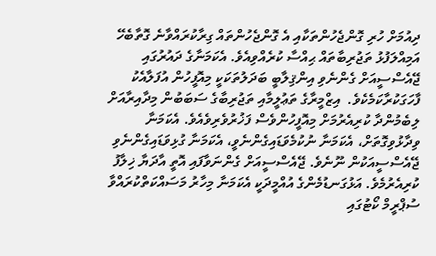ދިއުމަށް ހުރި ގޮންޖެހުންތަކާއި އެ ގޮންޖެހުންތައް ގިރާކުރައްވާނެ ގޮތާބެހޭ އަމިއްލަފުޅު ތަޖުރިބާތައް ޙިއްސާ ކުރެއްވިއެވެ. އެކަމަނާގެ ދައުރުގައި ޖޭއެސްސީއަށް ގެންނެވި އިންޤިލާބީ ބަދަލުތަކަކީ މިއޮފީހުން އުފަލާއެކު ފާހަގަކުރާކަމެކެވެ.  އިޒްމީރާގެ ތަޢުލީމާއި ތަޖުރިބާގެ ސަބަބުން މިދާއިރާއަށް ލިބެމުންދާ ކުރިއެރުމަށް މިއޮފީހުންވެސް ފަޚުރުވެރިވެއެވެ. އެކަމަނާ  ވިދާޅުވިގޮތަށް، އެކަމަނާ ނުކުމެވަޑައިގެންނެވީ، އެކަމަނާ ގުޅިވަޑައިގެންނެވި ޖޭއެސްސީއަކުން ނޫނެވެ. ޖޭއެސްސީއަށް ގެންނަވާފައި އޮތީ އާދަޔާ ޚިލާފު ކުރިއެރުމެވެ. އަޅުގަނޑުމެންގެ އުއްމީދަކީ އެކަމަނާ މިހާރު މަސައްކަތްކުރައްވާ ސުޕްރީމް ކޯޓުގައި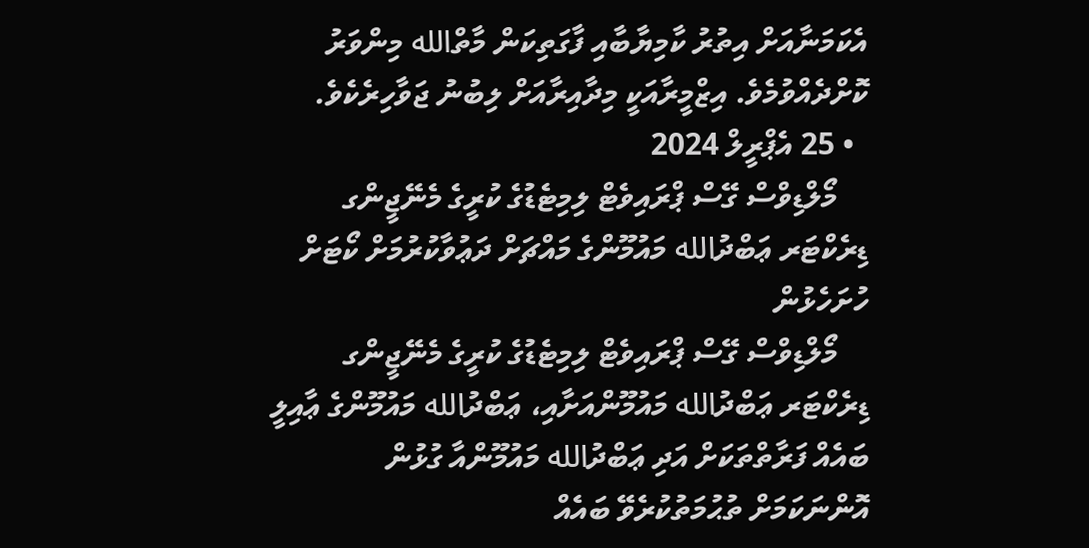އެކަމަނާއަށް އިތުރު ކާމިޔާބާއި ފާގަތިކަން މާތްالله މިންވަރު ކޮށްދެއްވުމެވެ. އިޒްމީރާއަކީ މިދާއިރާއަށް ލިބުނު ޖަވާހިރެކެވެ.
  • 25 އެޕްރީލް 2024
    މޯލްޑިވްސް ގޭސް ޕްރައިވެޓް ލިމިޓެޑުގެ ކުރީގެ މެނޭޖީންގ ޑިރެކްޓަރ ޢަބްދުالله މައުމޫންގެ މައްޗަށް ދަޢުވާކުރުމަށް ކޯޓަށް ހުށަހެޅުން
    މޯލްޑިވްސް ގޭސް ޕްރައިވެޓް ލިމިޓެޑުގެ ކުރީގެ މެނޭޖީންގ ޑިރެކްޓަރ ޢަބްދުالله މައުމޫންއަށާއި، ޢަބްދުالله މައުމޫންގެ ޢާއިލީ ބައެއް ފަރާތްތަކަށް އަދި ޢަބްދުالله މައުމޫންއާ ގުޅުން އޮންނަކަމަށް ތުޙުމަތުކުރެވޭ ބައެއް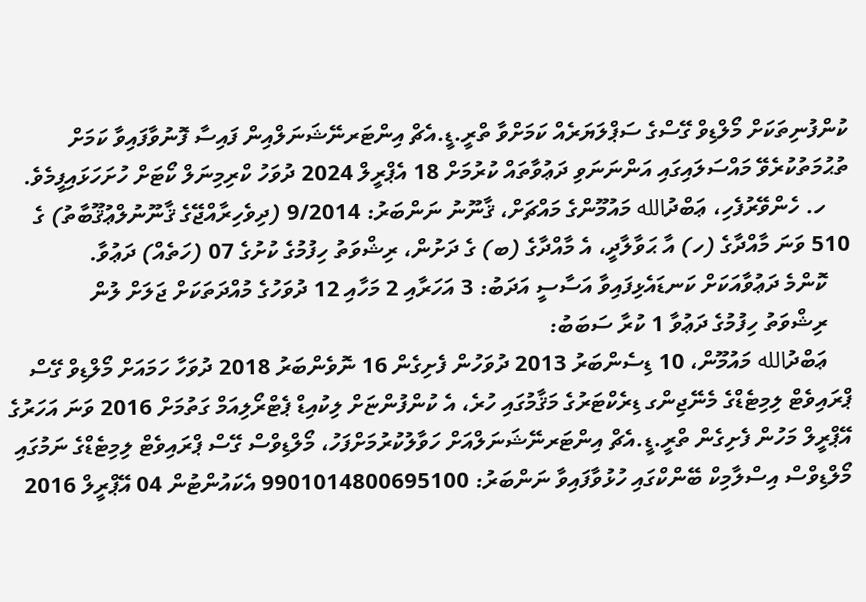ކުންފުނިތަކަށް މޯލްޑިވް ގޭސްގެ ސަޕްލަޔަރެއް ކަމަށްވާ ތްރީ.ޑީ.އެޗް އިންޓަރނޭޝަނަލްއިން ފައިސާ ފޮނުވާފައިވާ ކަމަށް ތުޙުމަތުކުރެވޭ މައްސަލައިގައި އަންނަނަވި ދަޢުވާތައް ކުރުމަށް 18 އެޕްރީލް 2024 ދުވަހު ކްރިމިނަލް ކޯޓަށް ހުށަހަޅައިފީމެވެ.
    ހ. ހެންވޭރުފެހި، ޢަބްދުالله މައުމޫންގެ މައްޗަށް، ޤާނޫނު ނަންބަރު: 9/2014 (ދިވެހިރާއްޖޭގެ ޤާނޫނުލްޢުޤޫބާތު) ގެ 510 ވަނަ މާއްދާގެ (ހ) އާ ޙަވާލާދީ، އެ މާއްދާގެ (ބ) ގެ ދަށުން، ރިޝްވަތު ހިފުމުގެ ކުށުގެ 07 (ހަތެއް) ދަޢުވާ.
    ކޮންމެ ދަޢުވާއަކަށް ކަނޑައެޅިފައިވާ އަސާސީ އަދަބު: 3 އަހަރާއި 2 މަހާއި 12 ދުވަހުގެ މުއްދަތަކަށް ޖަލަށް ލުން
    ރިޝްވަތު ހިފުމުގެ ދަޢުވާ 1 ކުރާ ސަބަބު:
    ޢަބްދުالله މައުމޫން، 10 ޑިސެންބަރު 2013 ދުވަހުން ފެށިގެން 16 ނޮވެންބަރު 2018 ދުވަހާ ހަމައަށް މޯލްޑިވް ގޭސް ޕްރައިވެޓް ލިމިޓެޑްގެ މެނޭޖިންގ ޑިރެކްޓަރުގެ މަޤާމުގައި ހުރެ، އެ ކުންފުންޏަށް ލިކުއިޑް ޕެޓްރޯލިއަމް ގަތުމަށް 2016 ވަނަ އަހަރުގެ އޭޕްރީލް މަހުން ފެށިގެން ތްރީ.ޑީ.އެޗް އިންޓަރނޭޝަނަލްއަށް ހަވާލުކުރުމަށްފަހު، މޯލްޑިވްސް ގޭސް ޕްރައިވެޓް ލިމިޓެޑްގެ ނަމުގައި މޯލްޑިވްސް އިސްލާމިކް ބޭންކްގައި ހުޅުވާފައިވާ ނަންބަރު: 9901014800695100 އެކައުންޓުން 04 އޭޕްރީލް 2016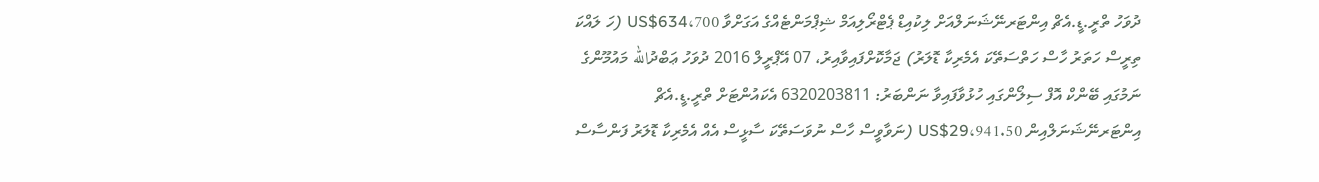ދުވަހު ތްރީ.ޑީ.އެޗް އިންޓަރނޭޝަނަލްއަށް ލިކުއިޑް ޕެޓްރޯލިއަމް ޝިޕްމަންޓެއްގެ އަގަށްވާ US$634،700 (ހަ ލައްކަ ތިރީސް ހަތަރު ހާސް ހަތްސަތޭކަ އެމެރިކާ ޑޮލަރު) ޖަމާކޮށްފައިވާއިރު، 07 އޭޕްރީލް 2016 ދުވަހު ޢަބްދުالله މައުމޫންގެ ނަމުގައި ބޭންކް އޮފް ސިލޯންގައި ހުޅުވާފައިވާ ނަންބަރު: 6320203811 އެކައުންޓަށް ތްރީ.ޑީ.އެޗް އިންޓަރނޭޝަނަލްއިން US$29،941.50 (ނަވާވީސް ހާސް ނުވަސަތޭކަ ސާޅީސް އެއް އެމެރިކާ ޑޮލަރު ފަންސާސް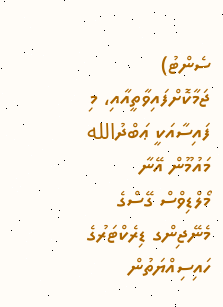ސެންޓު) ޖަމާކޮށްފައިވާތީއާއި، މި ފައިސާއަކީ ޢަބްދުالله މައުމޫން އޭނާ މޯލްޑިވްސް ގޭސްގެ މެނޭޖިންގ ޑިރެކްޓަރުގެ ހައިސިއްޔަތުން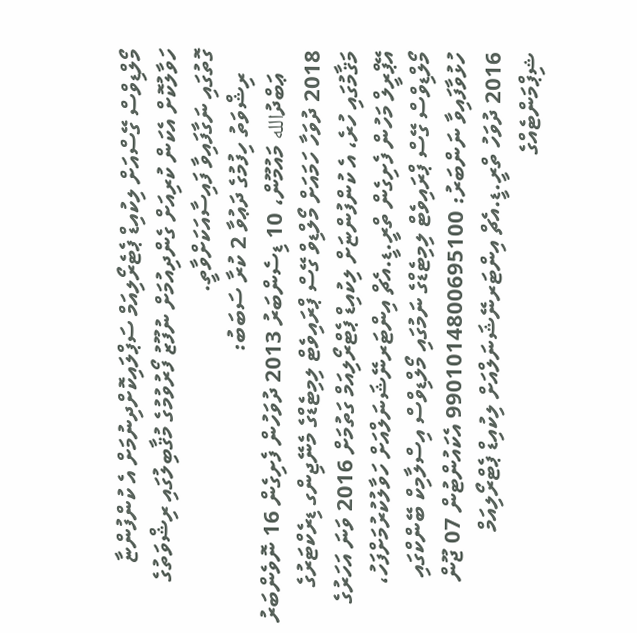މޯލްޑިވްސް ގޭސްއަށް ލިކުއިޑް ޕެޓެރޯލިއަމް ސަޕްލައިކޮށްދިނުމަށް އެ ކުންފުންޏާ ހަވާލުކޮށް އެކަން ކުރިއަށް ގެންދިއުމަށް ނުފޫޒު ފޯރުވުމުގެ މުޤާބިލުގައި ރިޝްވަތުގެ ގޮތުގައި ނަގާފައިވާ ފައިސާއަކަށްވާތީ.
    ރިޝްވަތު ހިފުމުގެ ދަޢުވާ 2 ކުރާ ސަބަބު:
    ޢަބްދުالله މައުމޫން، 10 ޑިސެންބަރު 2013 ދުވަހުން ފެށިގެން 16 ނޮވެންބަރު 2018 ދުވަހާ ހަމައަށް މޯލްޑިވް ގޭސް ޕްރައިވެޓް ލިމިޓެޑްގެ މެނޭޖިންގ ޑިރެކްޓަރުގެ މަޤާމުގައި ހުރެ، އެ ކުންފުންޏަށް ލިކުއިޑް ޕެޓްރޯލިއަމް ގަތުމަށް 2016 ވަނަ އަހަރުގެ އޭޕްރީލް މަހުން ފެށިގެން ތްރީ.ޑީ.އެޗް އިންޓަރނޭޝަނަލްއަށް ހަވާލުކުރުމަށްފަހު، މޯލްޑިވްސް ގޭސް ޕްރައިވެޓް ލިމިޓެޑްގެ ނަމުގައި މޯލްޑިވްސް އިސްލާމިކް ބޭންކްގައި ހުޅުވާފައިވާ ނަންބަރު: 9901014800695100 އެކައުންޓުން 07 ޖޫން 2016 ދުވަހު ތްރީ.ޑީ.އެޗް އިންޓަރނޭޝަނަލްއަށް ލިކުއިޑް ޕެޓްރޯލިއަމް ޝިޕްމަންޓެއްގެ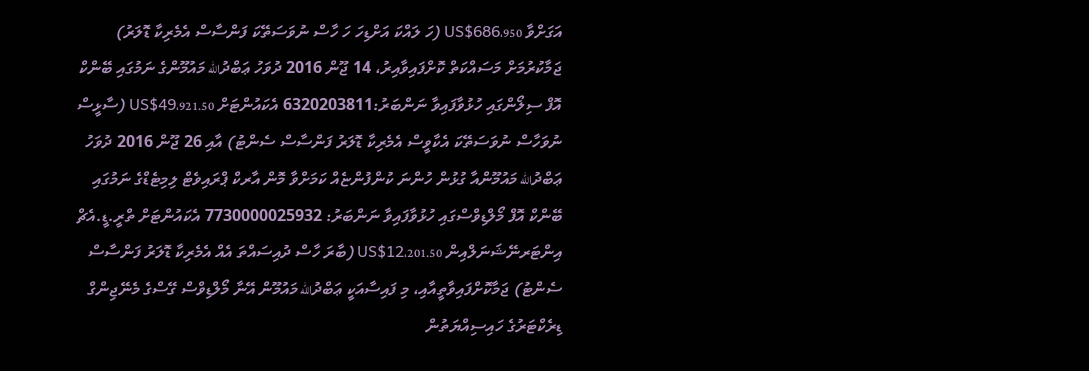އަގަށްވާ US$686،950 (ހަ ލައްކަ އަށްޑިހަ ހަ ހާސް ނުވަސަތޭކަ ފަންސާސް އެމެރިކާ ޑޮލަރު) ޖަމާކުރުމަށް މަސައްކަތް ކޮށްފައިވާއިރު، 14 ޖޫން 2016 ދުވަހު ޢަބްދުالله މައުމޫންގެ ނަމުގައި ބޭންކް އޮފް ސިލޯންގައި ހުޅުވާފައިވާ ނަންބަރު:6320203811 އެކައުންޓަށް US$49،921.50 (ސާޅީސް ނުވަހާސް ނުވަސަތޭކަ އެކާވީސް އެމެރިކާ ޑޮލަރު ފަންސާސް ސެންޓު) އާއި 26 ޖޫން 2016 ދުވަހު ޢަބްދުالله މައުމޫންއާ ގުޅުން ހުންނަ ކުންފުންޏެއް ކަމަށްވާ މޮން އާރކް ޕްރައިވެޓް ލިމިޓެޑްގެ ނަމުގައި ބޭންކް އޮފް މޯލްޑިވްސްގައި ހުޅުވާފައިވާ ނަންބަރު: 7730000025932 އެކައުންޓަށް ތްރީ.ޑީ.އެޗް އިންޓަރނޭޝަނަލްއިން US$12،201.50 (ބާރަ ހާސް ދުއިސައްތަ އެއް އެމެރިކާ ޑޮލަރު ފަންސާސް ސެންޓު) ޖަމާކޮށްފައިވާތީއާއި، މި ފައިސާއަކީ ޢަބްދުالله މައުމޫން އޭނާ މޯލްޑިވްސް ގޭސްގެ މެނޭޖިންގް ޑިރެކްޓަރުގެ ހައިސިއްޔަތުން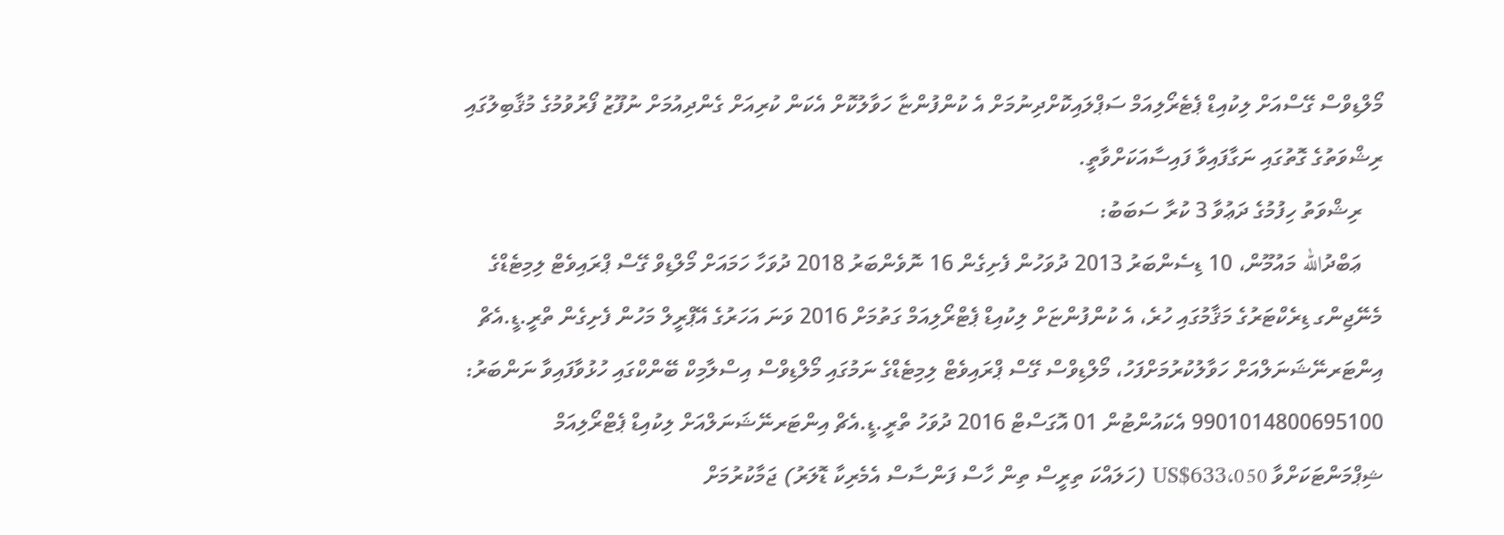މޯލްޑިވްސް ގޭސްއަށް ލިކުއިޑް ޕެޓެރޯލިއަމް ސަޕްލައިކޮށްދިނުމަށް އެ ކުންފުންޏާ ހަވާލުކޮށް އެކަން ކުރިއަށް ގެންދިއުމަށް ނުފޫޒު ފޯރުވުމުގެ މުޤާބިލުގައި ރިޝްވަތުގެ ގޮތުގައި ނަގާފައިވާ ފައިސާއަކަށްވާތީ.
    ރިޝްވަތު ހިފުމުގެ ދަޢުވާ 3 ކުރާ ސަބަބު:
    ޢަބްދުالله މައުމޫން، 10 ޑިސެންބަރު 2013 ދުވަހުން ފެށިގެން 16 ނޮވެންބަރު 2018 ދުވަހާ ހަމައަށް މޯލްޑިވް ގޭސް ޕްރައިވެޓް ލިމިޓެޑްގެ މެނޭޖިންގ ޑިރެކްޓަރުގެ މަޤާމުގައި ހުރެ، އެ ކުންފުންޏަށް ލިކުއިޑް ޕެޓްރޯލިއަމް ގަތުމަށް 2016 ވަނަ އަހަރުގެ އޭޕްރީލް މަހުން ފެށިގެން ތްރީ.ޑީ.އެޗް އިންޓަރނޭޝަނަލްއަށް ހަވާލުކުރުމަށްފަހު، މޯލްޑިވްސް ގޭސް ޕްރައިވެޓް ލިމިޓެޑްގެ ނަމުގައި މޯލްޑިވްސް އިސްލާމިކް ބޭންކްގައި ހުޅުވާފައިވާ ނަންބަރު: 9901014800695100 އެކައުންޓުން 01 އޮގަސްޓް 2016 ދުވަހު ތްރީ.ޑީ.އެޗް އިންޓަރނޭޝަނަލްއަށް ލިކުއިޑް ޕެޓްރޯލިއަމް ޝިޕްމަންޓަކަށްވާ US$633،050 (ހަލައްކަ ތިރީސް ތިން ހާސް ފަންސާސް އެމެރިކާ ޑޮލަރު) ޖަމާކުރުމަށް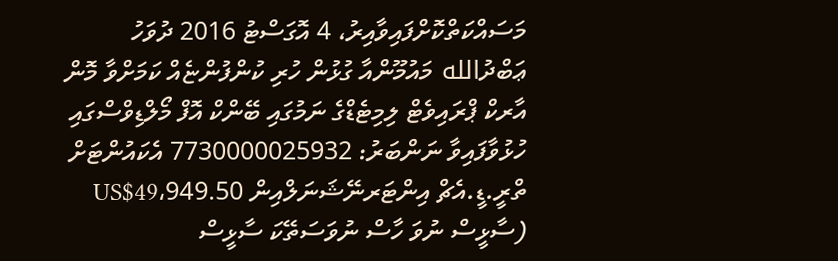މަސައްކަތްކޮށްފައިވާއިރު، 4 އޮގަސްޓު 2016 ދުވަހު ޢަބްދުالله މައުމޫންއާ ގުޅުން ހުރި ކުންފުންޏެއް ކަމަށްވާ މޮން އާރކް ޕްރައިވެޓް ލިމިޓެޑްގެ ނަމުގައި ބޭންކް އޮފް މޯލްޑިވްސްގައި ހުޅުވާފައިވާ ނަންބަރު: 7730000025932 އެކައުންޓަށް ތްރީ.ޑީ.އެޗް އިންޓަރނޭޝަނަލްއިން US$49،949.50 (ސާޅީސް ނުވަ ހާސް ނުވަސަތޭކަ ސާޅީސް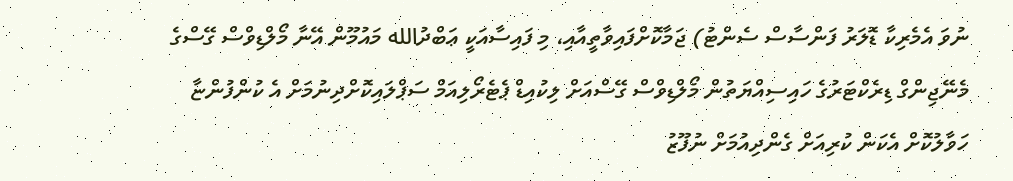ނުވަ އެމެރިކާ ޑޮލަރު ފަންސާސް ސެންޓު) ޖަމާކޮށްފައިވާތީއާއި، މި ފައިސާއަކީ ޢަބްދުالله މައުމޫން އޭނާ މޯލްޑިވްސް ގޭސްގެ މެނޭޖިންގް ޑިރެކްޓަރުގެ ހައިސިއްޔަތުން މޯލްޑިވްސް ގޭސްއަށް ލިކުއިޑް ޕެޓެރޯލިއަމް ސަޕްލައިކޮށްދިނުމަށް އެ ކުންފުންޏާ ހަވާލުކޮށް އެކަން ކުރިއަށް ގެންދިއުމަށް ނުފޫޒު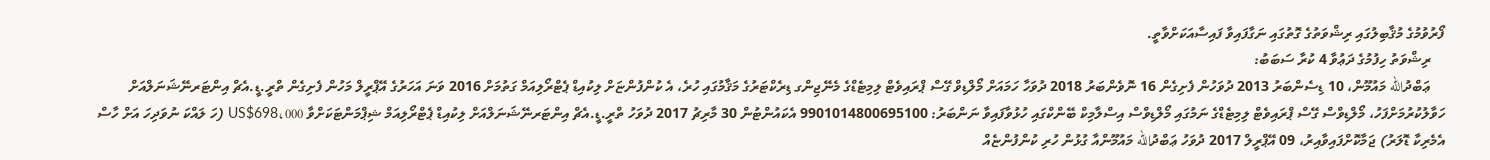ފޯރުވުމުގެ މުޤާބިލުގައި ރިޝްވަތުގެ ގޮތުގައި ނަގާފައިވާ ފައިސާއަކަށްވާތީ.
    ރިޝްވަތު ހިފުމުގެ ދަޢުވާ 4 ކުރާ ސަބަބު:
    ޢަބްދުالله މައުމޫން، 10 ޑިސެންބަރު 2013 ދުވަހުން ފެށިގެން 16 ނޮވެންބަރު 2018 ދުވަހާ ހަމައަށް މޯލްޑިވް ގޭސް ޕްރައިވެޓް ލިމިޓެޑްގެ މެނޭޖިންގ ޑިރެކްޓަރުގެ މަޤާމުގައި ހުރެ، އެ ކުންފުންޏަށް ލިކުއިޑް ޕެޓްރޯލިއަމް ގަތުމަށް 2016 ވަނަ އަހަރުގެ އޭޕްރީލް މަހުން ފެށިގެން ތްރީ.ޑީ.އެޗް އިންޓަރނޭޝަނަލްއަށް ހަވާލުކުރުމަށްފަހު، މޯލްޑިވްސް ގޭސް ޕްރައިވެޓް ލިމިޓެޑްގެ ނަމުގައި މޯލްޑިވްސް އިސްލާމިކް ބޭންކްގައި ހުޅުވާފައިވާ ނަންބަރު: 9901014800695100 އެކައުންޓުން 30 މާރިޗު 2017 ދުވަހު ތްރީ.ޑީ.އެޗް އިންޓަރނޭޝަނަލްއަށް ލިކުއިޑް ޕެޓްރޯލިއަމް ޝިޕްމަންޓަކަށްވާ US$698،000 (ހަ ލައްކަ ނުވަދިހަ އަށް ހާސް އެމެރިކާ ޑޮލަރު) ޖަމާކޮށްފައިވާއިރު، 09 އޭޕްރީލް 2017 ދުވަހު ޢަބްދުالله މައުމޫންއާ ގުޅުން ހުރި ކުންފުންޏެއް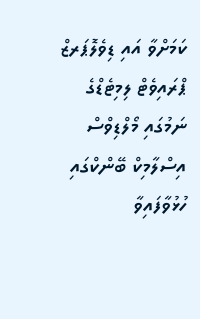ކަމަށްވާ އައި ޑިވެލޮޕަރޒް ޕްރައިވެޓް ލިމިޓެޑްގެ ނަމުގައި މޯލްޑިވްސް އިސްލާމިކް ބޭންކްގައި ހުޅުވާފައިވާ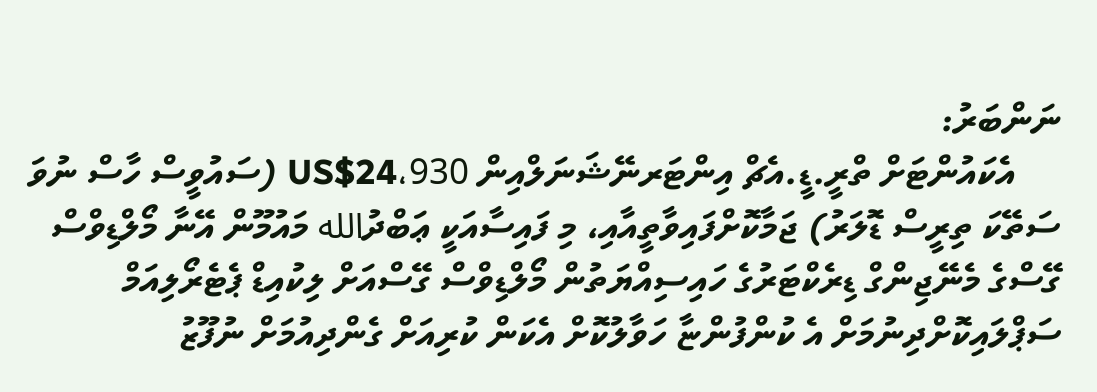ނަންބަރު:
     އެކައުންޓަށް ތްރީ.ޑީ.އެޗް އިންޓަރނޭޝަނަލްއިން US$24،930 (ސައުވީސް ހާސް ނުވަ ސަތޭކަ ތިރީސް ޑޮލަރު) ޖަމާކޮށްފައިވާތީއާއި، މި ފައިސާއަކީ ޢަބްދުالله މައުމޫން އޭނާ މޯލްޑިވްސް ގޭސްގެ މެނޭޖިންގް ޑިރެކްޓަރުގެ ހައިސިއްޔަތުން މޯލްޑިވްސް ގޭސްއަށް ލިކުއިޑް ޕެޓެރޯލިއަމް ސަޕްލައިކޮށްދިނުމަށް އެ ކުންފުންޏާ ހަވާލުކޮށް އެކަން ކުރިއަށް ގެންދިއުމަށް ނުފޫޒު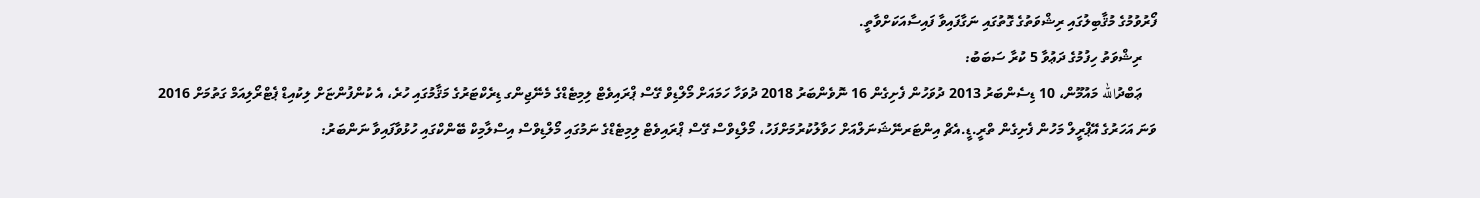ފޯރުވުމުގެ މުޤާބިލުގައި ރިޝްވަތުގެ ގޮތުގައި ނަގާފައިވާ ފައިސާއަކަށްވާތީ.
    ރިޝްވަތު ހިފުމުގެ ދަޢުވާ 5 ކުރާ ސަބަބު:
    ޢަބްދުالله މައުމޫން، 10 ޑިސެންބަރު 2013 ދުވަހުން ފެށިގެން 16 ނޮވެންބަރު 2018 ދުވަހާ ހަމައަށް މޯލްޑިވް ގޭސް ޕްރައިވެޓް ލިމިޓެޑްގެ މެނޭޖިންގ ޑިރެކްޓަރުގެ މަޤާމުގައި ހުރެ، އެ ކުންފުންޏަށް ލިކުއިޑް ޕެޓްރޯލިއަމް ގަތުމަށް 2016 ވަނަ އަހަރުގެ އޭޕްރީލް މަހުން ފެށިގެން ތްރީ.ޑީ.އެޗް އިންޓަރނޭޝަނަލްއަށް ހަވާލުކުރުމަށްފަހު، މޯލްޑިވްސް ގޭސް ޕްރައިވެޓް ލިމިޓެޑްގެ ނަމުގައި މޯލްޑިވްސް އިސްލާމިކް ބޭންކްގައި ހުޅުވާފައިވާ ނަންބަރު: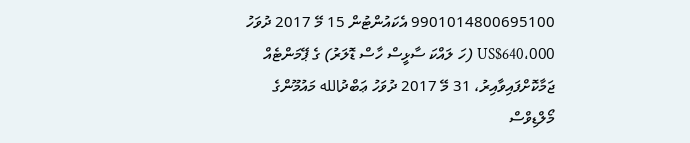9901014800695100 އެކައުންޓުން 15 މޭ 2017 ދުވަހު US$640،000 (ހަ ލައްކަ ސާޅީސް ހާސް ޑޮލަރު) ގެ ޕޭމަންޓެއް ޖަމާކޮށްފައިވާއިރު، 31 މޭ 2017 ދުވަހު ޢަބްދުالله މައުމޫންގެ މޯލްޑިވްސް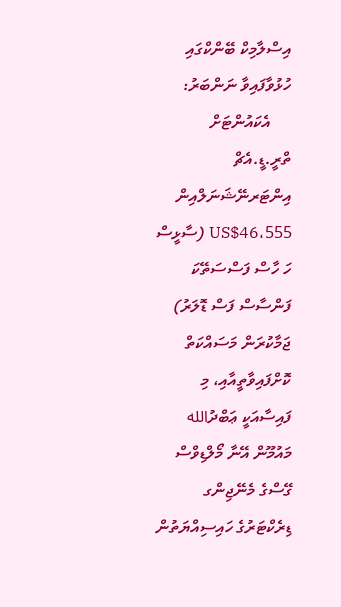އިސްލާމިކް ބޭންކްގައި ހުޅުވާފައިވާ ނަންބަރު:
     އެކައުންޓަށް ތްރީ.ޑީ.އެޗް އިންޓަރނޭޝަނަލްއިން US$46،555 (ސާޅީސް ހަ ހާސް ފަސްސަތޭކަ ފަންސާސް ފަސް ޑޮލަރު) ޖަމާކުރަން މަސައްކަތް ކޮށްފައިވާތީއާއި، މި ފައިސާއަކީ ޢަބްދުالله މައުމޫން އޭނާ މޯލްޑިވްސް ގޭސްގެ މެނޭޖިންގ ޑިރެކްޓަރުގެ ހައިސިއްޔަތުން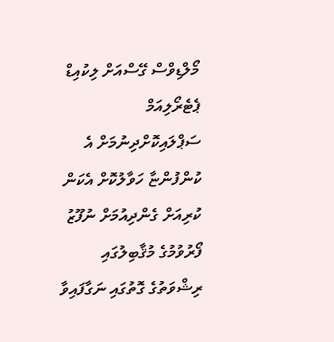މޯލްޑިވްސް ގޭސްއަށް ލިކުއިޑް ޕެޓެރޯލިއަމް ސަޕްލައިކޮށްދިނުމަށް އެ ކުންފުންޏާ ހަވާލުކޮށް އެކަން ކުރިއަށް ގެންދިއުމަށް ނުފޫޒު ފޯރުވުމުގެ މުޤާބިލުގައި ރިޝްވަތުގެ ގޮތުގައި ނަގާފައިވާ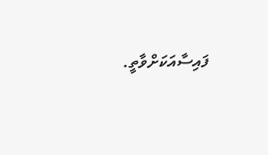ފައިސާއަކަށްވާތީ.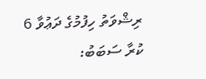ރިޝްވަތު ހިފުމުގެ ދަޢުވާ 6 ކުރާ ސަބަބު: